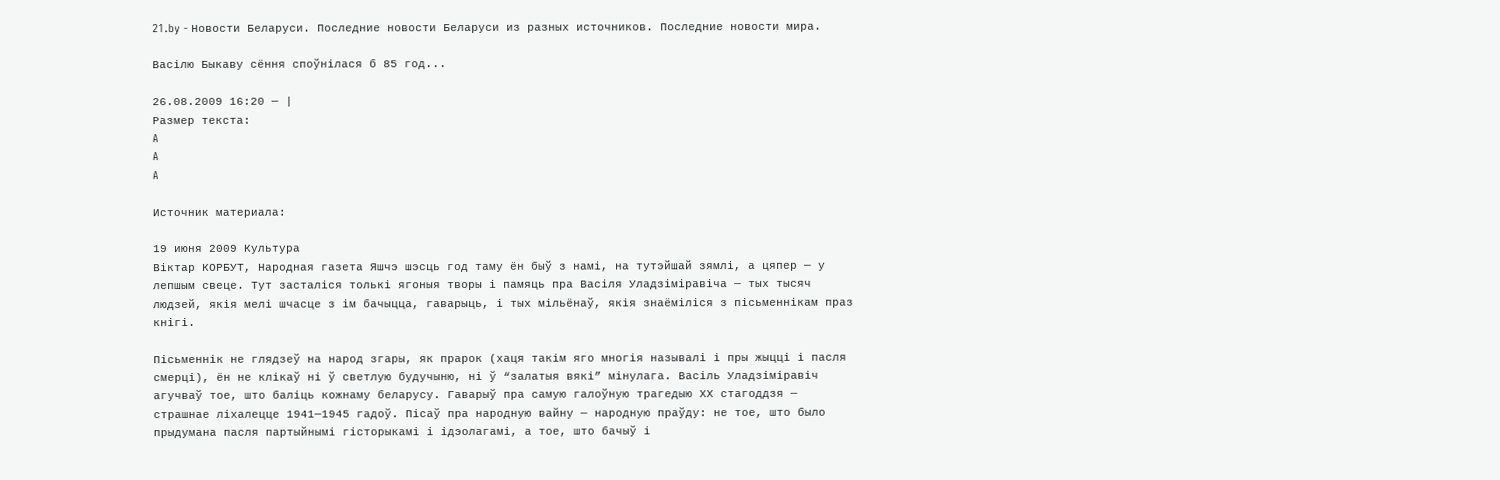21.by - Новости Беларуси. Последние новости Беларуси из разных источников. Последние новости мира.

Васілю Быкаву сёння споўнілася б 85 год...

26.08.2009 16:20 — |
Размер текста:
A
A
A

Источник материала:

19 июня 2009 Культура
Віктар КОРБУТ, Народная газета Яшчэ шэсць год таму ён быў з намі, на тутэйшай зямлі, а цяпер — у лепшым свеце. Тут засталіся толькі ягоныя творы і памяць пра Васіля Уладзіміравіча — тых тысяч людзей, якія мелі шчасце з ім бачыцца, гаварыць, і тых мільёнаў, якія знаёміліся з пісьменнікам праз кнігі.

Пісьменнік не глядзеў на народ згары, як прарок (хаця такім яго многія называлі і пры жыцці і пасля смерці), ён не клікаў ні ў светлую будучыню, ні ў “залатыя вякі” мінулага. Васіль Уладзіміравіч агучваў тое, што баліць кожнаму беларусу. Гаварыў пра самую галоўную трагедыю ХХ стагоддзя — страшнае ліхалецце 1941—1945 гадоў. Пісаў пра народную вайну — народную праўду: не тое, што было прыдумана пасля партыйнымі гісторыкамі і ідэолагамі, а тое, што бачыў і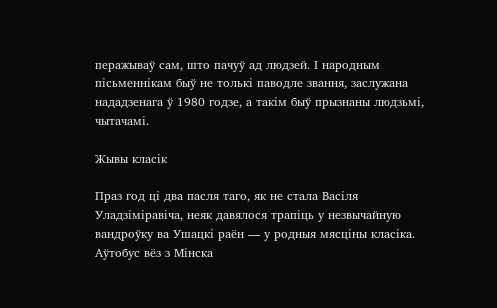перажываў сам, што пачуў ад людзей. І народным пісьменнікам быў не толькі паводле звання, заслужана нададзенага ў 1980 годзе, а такім быў прызнаны людзьмі, чытачамі.

Жывы класік

Праз год ці два пасля таго, як не стала Васіля Уладзіміравіча, неяк давялося трапіць у незвычайную вандроўку ва Ушацкі раён — у родныя мясціны класіка. Аўтобус вёз з Мінска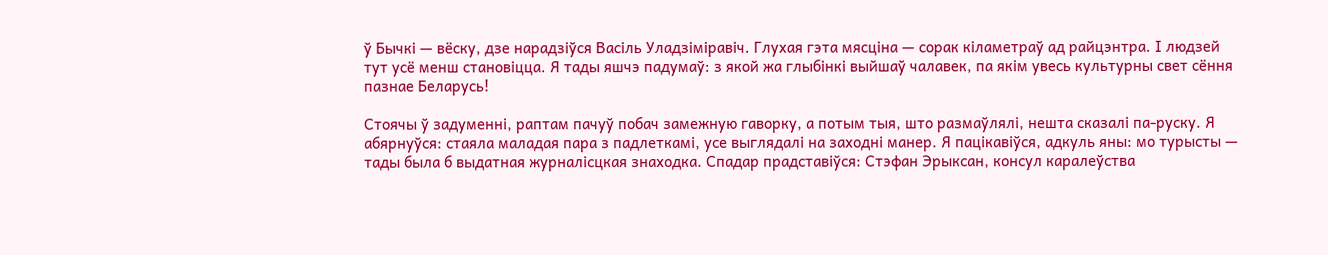ў Бычкі — вёску, дзе нарадзіўся Васіль Уладзіміравіч. Глухая гэта мясціна — сорак кіламетраў ад райцэнтра. І людзей тут усё менш становіцца. Я тады яшчэ падумаў: з якой жа глыбінкі выйшаў чалавек, па якім увесь культурны свет сёння пазнае Беларусь!

Стоячы ў задуменні, раптам пачуў побач замежную гаворку, а потым тыя, што размаўлялі, нешта сказалі па-руску. Я абярнуўся: стаяла маладая пара з падлеткамі, усе выглядалі на заходні манер. Я пацікавіўся, адкуль яны: мо турысты — тады была б выдатная журналісцкая знаходка. Спадар прадставіўся: Стэфан Эрыксан, консул каралеўства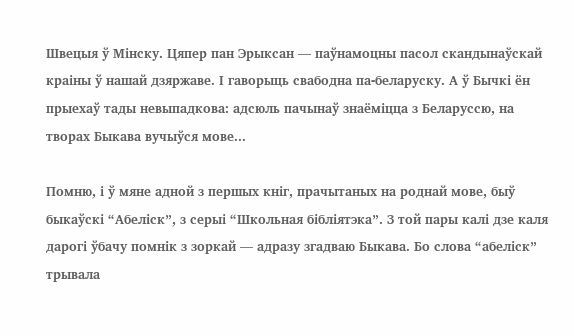Швецыя ў Мінску. Цяпер пан Эрыксан — паўнамоцны пасол скандынаўскай краіны ў нашай дзяржаве. І гаворыць свабодна па-беларуску. А ў Бычкі ён прыехаў тады невыпадкова: адсюль пачынаў знаёміцца з Беларуссю, на творах Быкава вучыўся мове...

Помню, і ў мяне адной з першых кніг, прачытаных на роднай мове, быў быкаўскі “Абеліск”, з серыі “Школьная бібліятэка”. З той пары калі дзе каля дарогі ўбачу помнік з зоркай — адразу згадваю Быкава. Бо слова “абеліск” трывала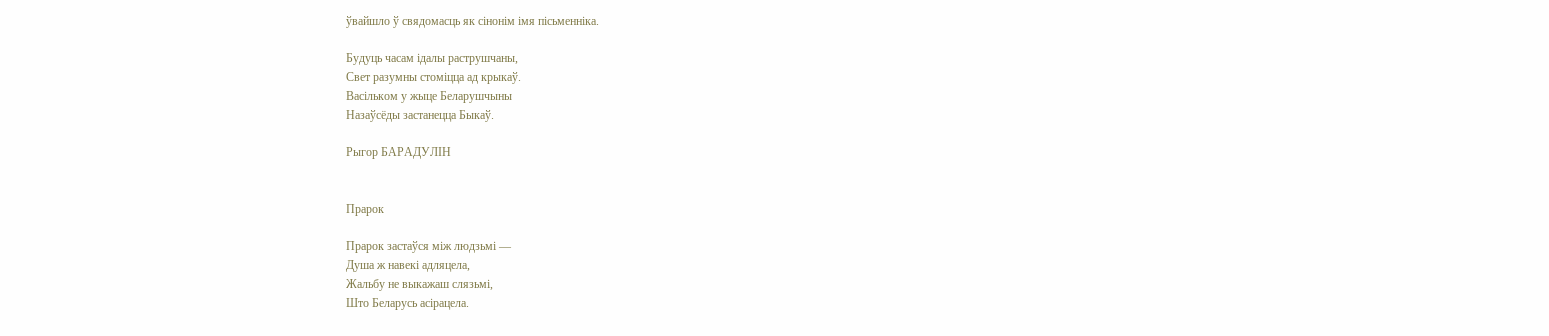ўвайшло ў свядомасць як сінонім імя пісьменніка.

Будуць часам ідалы раструшчаны,
Свет разумны стоміцца ад крыкаў.
Васільком у жыце Беларушчыны
Назаўсёды застанецца Быкаў.

Рыгор БАРАДУЛIН


Прарок

Прарок застаўся між людзьмі —
Душа ж навекі адляцела,
Жальбу не выкажаш слязьмі,
Што Беларусь асірацела.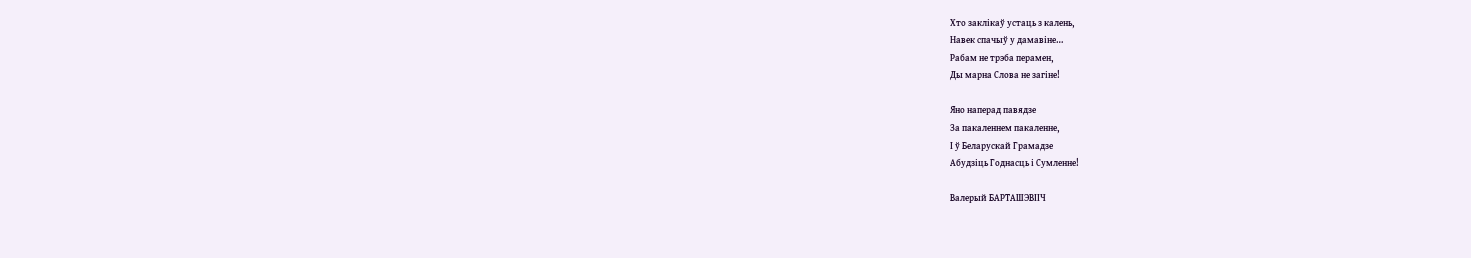Хто заклікаў устаць з калень,
Навек спачыў у дамавіне…
Рабам не трэба перамен,
Ды марна Слова не загіне!

Яно наперад павядзе
За пакаленнем пакаленне,
І ў Беларускай Грамадзе
Абудзіць Годнасць і Сумленне!

Валерый БАРТАШЭВІIЧ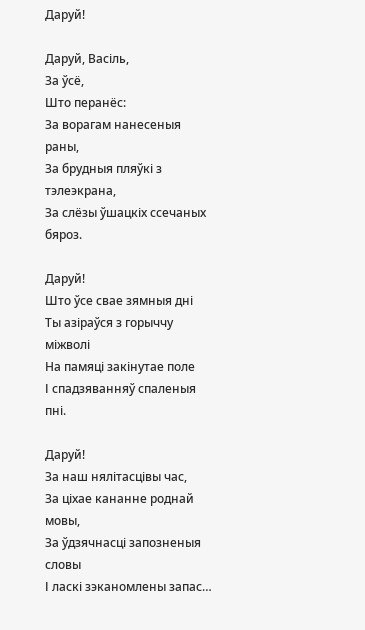Даруй!

Даруй, Васіль,
За ўсё,
Што перанёс:
За ворагам нанесеныя раны,
За брудныя пляўкі з тэлеэкрана,
За слёзы ўшацкіх ссечаных бяроз.

Даруй!
Што ўсе свае зямныя дні
Ты азіраўся з горыччу міжволі
На памяці закінутае поле
І спадзяванняў спаленыя пні.

Даруй!
За наш нялітасцівы час,
За ціхае кананне роднай мовы,
За ўдзячнасці запозненыя словы
І ласкі зэканомлены запас…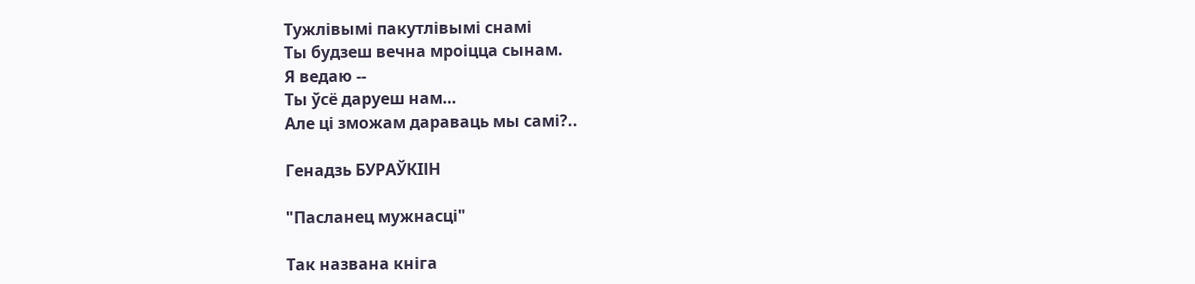Тужлівымі пакутлівымі снамі
Ты будзеш вечна мроіцца сынам.
Я ведаю --
Ты ўсё даруеш нам…
Але ці зможам дараваць мы самі?..

Генадзь БУРАЎКIІН

"Пасланец мужнасці"

Так названа кніга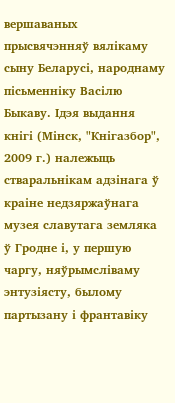вершаваных прысвячэнняў вялікаму сыну Беларусі, народнаму пісьменніку Васілю Быкаву. Ідэя выдання кнігі (Мінск, "Кнігазбор", 2009 г.) належыць стваральнікам адзінага ў краіне недзяржаўнага музея славутага земляка ў Гродне і, у першую чаргу, няўрымсліваму энтузіясту, былому партызану і франтавіку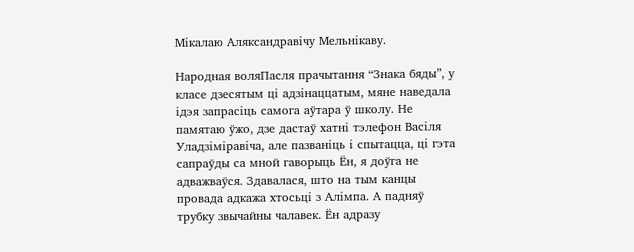Мікалаю Аляксандравічу Мельнікаву.

Народная воляПасля прачытання “Знака бяды”, у класе дзесятым ці адзінаццатым, мяне наведала ідэя запрасіць самога аўтара ў школу. Не памятаю ўжо, дзе дастаў хатні тэлефон Васіля Уладзіміравіча, але пазваніць і спытацца, ці гэта сапраўды са мной гаворыць Ён, я доўга не адважваўся. Здавалася, што на тым канцы провада адкажа хтосьці з Алімпа. А падняў трубку звычайны чалавек. Ён адразу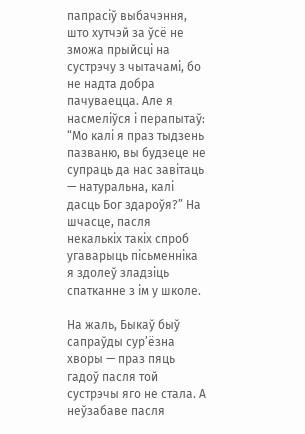папрасіў выбачэння, што хутчэй за ўсё не зможа прыйсці на сустрэчу з чытачамі, бо не надта добра пачуваецца. Але я насмеліўся і перапытаў: “Мо калі я праз тыдзень пазваню, вы будзеце не супраць да нас завітаць — натуральна, калі дасць Бог здароўя?” На шчасце, пасля некалькіх такіх спроб угаварыць пісьменніка я здолеў зладзіць спатканне з ім у школе.

На жаль, Быкаў быў сапраўды сур’ёзна хворы — праз пяць гадоў пасля той сустрэчы яго не стала. А неўзабаве пасля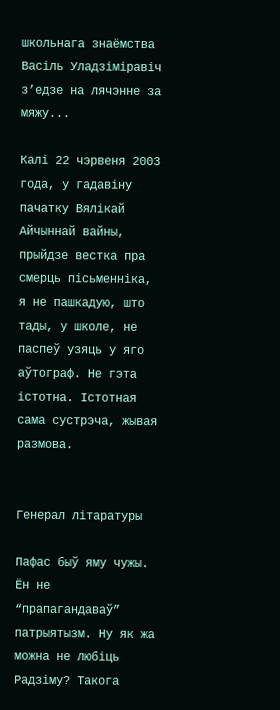школьнага знаёмства Васіль Уладзіміравіч з’едзе на лячэнне за мяжу...

Калі 22 чэрвеня 2003 года, у гадавіну пачатку Вялікай Айчыннай вайны, прыйдзе вестка пра смерць пісьменніка, я не пашкадую, што тады, у школе, не паспеў узяць у яго аўтограф. Не гэта істотна. Істотная сама сустрэча, жывая размова.


Генерал літаратуры

Пафас быў яму чужы. Ён не “прапагандаваў” патрыятызм. Ну як жа можна не любіць Радзіму? Такога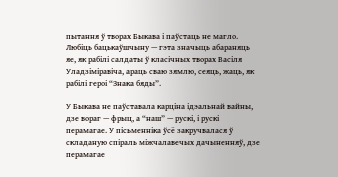пытання ў творах Быкава і паўстаць не магло. Любіць бацькаўшчыну — гэта значыць абараняць яе, як рабілі салдаты ў класічных творах Васіля Уладзіміравіча, араць сваю зямлю, сеяць, жаць, як рабілі героі “Знака бяды”.

У Быкава не паўставала карціна ідэальнай вайны, дзе вораг — фрыц, а “наш” — рускі, і рускі перамагае. У пісьменніка ўсё закручвалася ў складаную спіраль міжчалавечых дачыненняў, дзе перамагае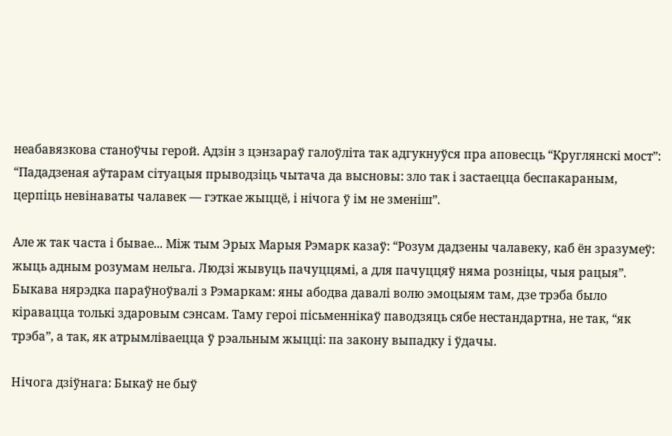неабавязкова станоўчы герой. Адзін з цэнзараў галоўліта так адгукнуўся пра аповесць “Круглянскі мост”: “Пададзеная аўтарам сітуацыя прыводзіць чытача да высновы: зло так і застаецца беспакараным, церпіць невінаваты чалавек — гэткае жыццё, і нічога ў ім не зменіш”.

Але ж так часта і бывае... Між тым Эрых Марыя Рэмарк казаў: “Розум дадзены чалавеку, каб ён зразумеў: жыць адным розумам нельга. Людзі жывуць пачуццямі, а для пачуццяў няма розніцы, чыя рацыя”. Быкава нярэдка параўноўвалі з Рэмаркам: яны абодва давалі волю эмоцыям там, дзе трэба было кіравацца толькі здаровым сэнсам. Таму героі пісьменнікаў паводзяць сябе нестандартна, не так, “як трэба”, а так, як атрымліваецца ў рэальным жыцці: па закону выпадку і ўдачы.

Нічога дзіўнага: Быкаў не быў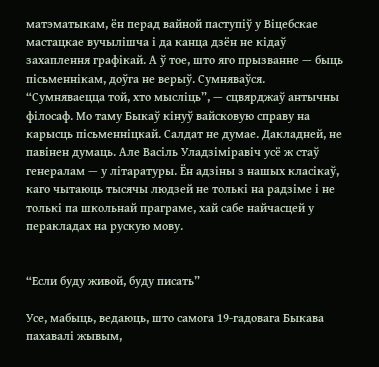матэматыкам, ён перад вайной паступіў у Віцебскае мастацкае вучылішча і да канца дзён не кідаў захаплення графікай. А ў тое, што яго прызванне — быць пісьменнікам, доўга не верыў. Сумняваўся.
“Сумняваецца той, хто мысліць”, — сцвярджаў антычны філосаф. Мо таму Быкаў кінуў вайсковую справу на карысць пісьменніцкай. Салдат не думае. Дакладней, не павінен думаць. Але Васіль Уладзіміравіч усё ж стаў генералам — у літаратуры. Ён адзіны з нашых класікаў, каго чытаюць тысячы людзей не толькі на радзіме і не толькі па школьнай праграме, хай сабе найчасцей у перакладах на рускую мову.


“Если буду живой, буду писать”

Усе, мабыць, ведаюць, што самога 19-гадовага Быкава пахавалі жывым,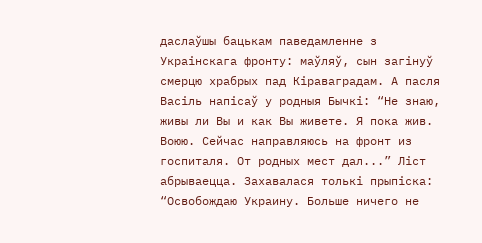даслаўшы бацькам паведамленне з Украінскага фронту: маўляў, сын загінуў смерцю храбрых пад Кіраваградам. А пасля Васіль напісаў у родныя Бычкі: “Не знаю, живы ли Вы и как Вы живете. Я пока жив. Воюю. Сейчас направляюсь на фронт из госпиталя. От родных мест дал...” Ліст абрываецца. Захавалася толькі прыпіска: “Освобождаю Украину. Больше ничего не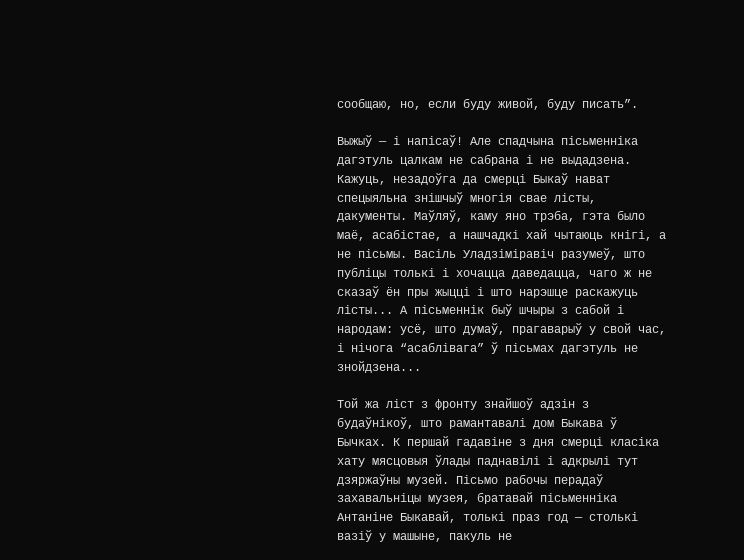сообщаю, но, если буду живой, буду писать”.

Выжыў — і напісаў! Але спадчына пісьменніка дагэтуль цалкам не сабрана і не выдадзена. Кажуць, незадоўга да смерці Быкаў нават спецыяльна знішчыў многія свае лісты, дакументы. Маўляў, каму яно трэба, гэта было маё, асабістае, а нашчадкі хай чытаюць кнігі, а не пісьмы. Васіль Уладзіміравіч разумеў, што публіцы толькі і хочацца даведацца, чаго ж не сказаў ён пры жыцці і што нарэшце раскажуць лісты... А пісьменнік быў шчыры з сабой і народам: усё, што думаў, прагаварыў у свой час, і нічога “асаблівага” ў пісьмах дагэтуль не знойдзена...

Той жа ліст з фронту знайшоў адзін з будаўнікоў, што рамантавалі дом Быкава ў Бычках. К першай гадавіне з дня смерці класіка хату мясцовыя ўлады паднавілі і адкрылі тут дзяржаўны музей. Пісьмо рабочы перадаў захавальніцы музея, братавай пісьменніка Антаніне Быкавай, толькі праз год — столькі вазіў у машыне, пакуль не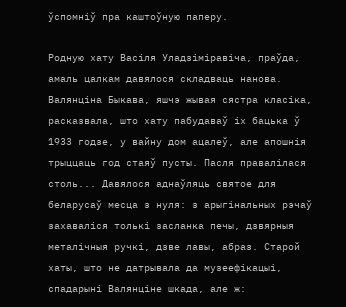ўспомніў пра каштоўную паперу.

Родную хату Васіля Уладзіміравіча, праўда, амаль цалкам давялося складваць нанова. Валянціна Быкава, яшчэ жывая сястра класіка, расказвала, што хату пабудаваў іх бацька ў 1933 годзе, у вайну дом ацалеў, але апошнія трыццаць год стаяў пусты. Пасля правалілася столь... Давялося аднаўляць святое для беларусаў месца з нуля: з арыгінальных рэчаў захаваліся толькі засланка печы, дзвярныя металічныя ручкі, дзве лавы, абраз. Старой хаты, што не датрывала да музеефікацыі, спадарыні Валянціне шкада, але ж: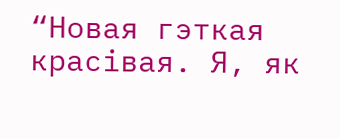“Новая гэткая красівая. Я, як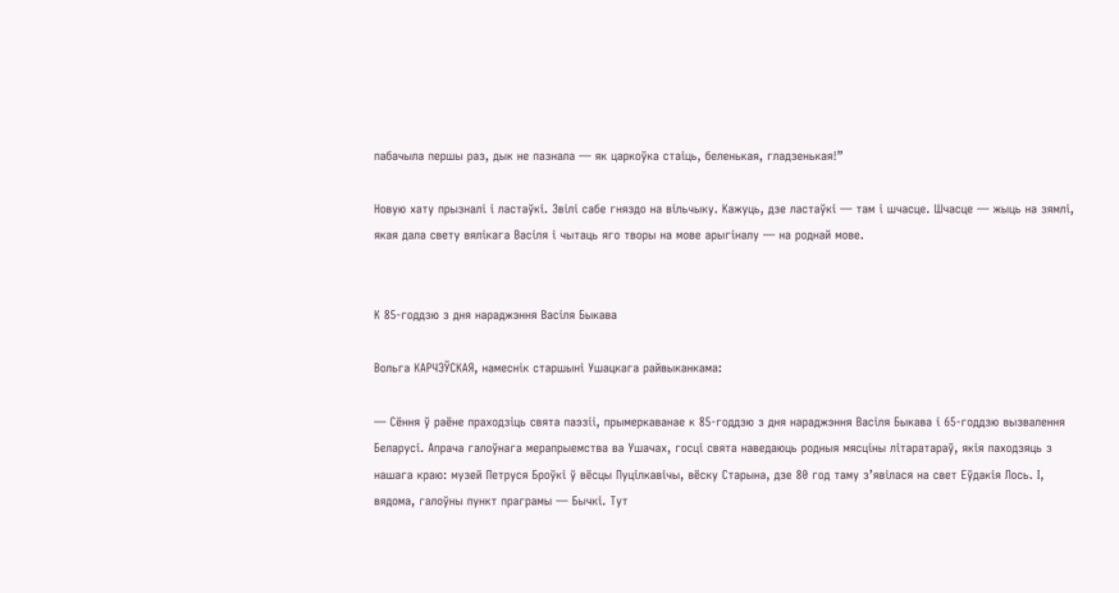пабачыла першы раз, дык не пазнала — як царкоўка стаіць, беленькая, гладзенькая!”

Новую хату прызналі і ластаўкі. Звілі сабе гняздо на вільчыку. Кажуць, дзе ластаўкі — там і шчасце. Шчасце — жыць на зямлі, якая дала свету вялікага Васіля і чытаць яго творы на мове арыгіналу — на роднай мове.


К 85-годдзю з дня нараджэння Васіля Быкава

Вольга КАРЧЭЎСКАЯ, намеснік старшыні Ушацкага райвыканкама:

— Сёння ў раёне праходзіць свята паэзіі, прымеркаванае к 85-годдзю з дня нараджэння Васіля Быкава і 65-годдзю вызвалення Беларусі. Апрача галоўнага мерапрыемства ва Ушачах, госці свята наведаюць родныя мясціны літаратараў, якія паходзяць з нашага краю: музей Петруся Броўкі ў вёсцы Пуцілкавічы, вёску Старына, дзе 80 год таму з’явілася на свет Еўдакія Лось. І, вядома, галоўны пункт праграмы — Бычкі. Тут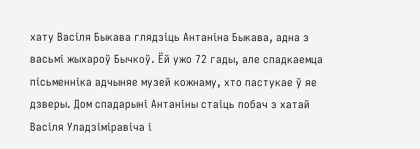хату Васіля Быкава глядзіць Антаніна Быкава, адна з васьмі жыхароў Бычкоў. Ёй ужо 72 гады, але спадкаемца пісьменніка адчыняе музей кожнаму, хто пастукае ў яе дзверы. Дом спадарыні Антаніны стаіць побач з хатай Васіля Уладзіміравіча і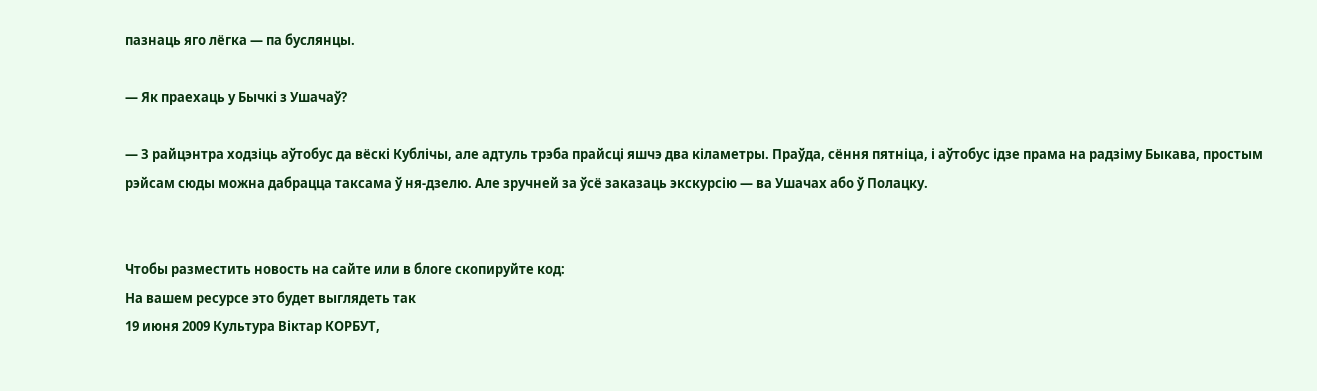пазнаць яго лёгка — па буслянцы.

— Як праехаць у Бычкі з Ушачаў?

— З райцэнтра ходзіць аўтобус да вёскі Кублічы, але адтуль трэба прайсці яшчэ два кіламетры. Праўда, сёння пятніца, і аўтобус ідзе прама на радзіму Быкава, простым рэйсам сюды можна дабрацца таксама ў ня-дзелю. Але зручней за ўсё заказаць экскурсію — ва Ушачах або ў Полацку.


Чтобы разместить новость на сайте или в блоге скопируйте код:
На вашем ресурсе это будет выглядеть так
19 июня 2009 Культура Віктар КОРБУТ,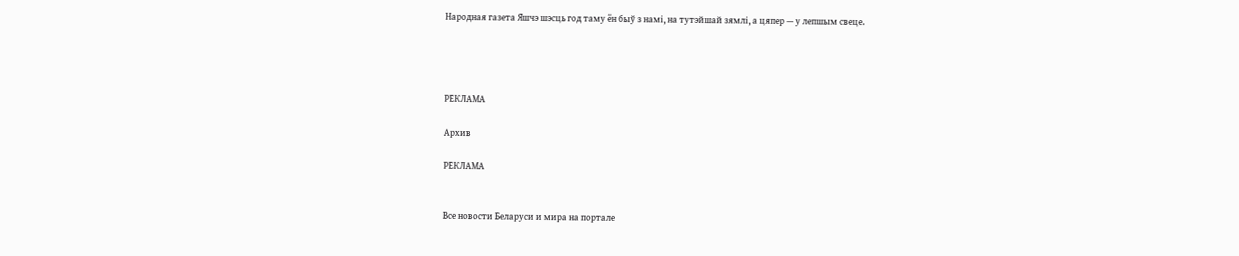Народная газета Яшчэ шэсць год таму ён быў з намі, на тутэйшай зямлі, а цяпер — у лепшым свеце.




РЕКЛАМА

Архив

РЕКЛАМА


Все новости Беларуси и мира на портале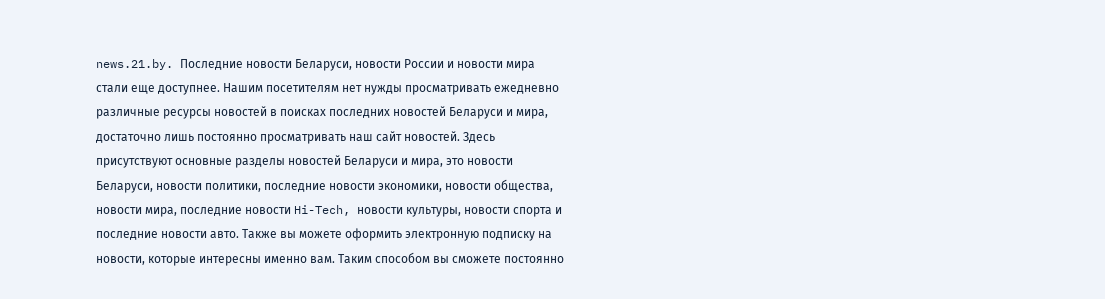news.21.by. Последние новости Беларуси, новости России и новости мира стали еще доступнее. Нашим посетителям нет нужды просматривать ежедневно различные ресурсы новостей в поисках последних новостей Беларуси и мира, достаточно лишь постоянно просматривать наш сайт новостей. Здесь присутствуют основные разделы новостей Беларуси и мира, это новости Беларуси, новости политики, последние новости экономики, новости общества, новости мира, последние новости Hi-Tech, новости культуры, новости спорта и последние новости авто. Также вы можете оформить электронную подписку на новости, которые интересны именно вам. Таким способом вы сможете постоянно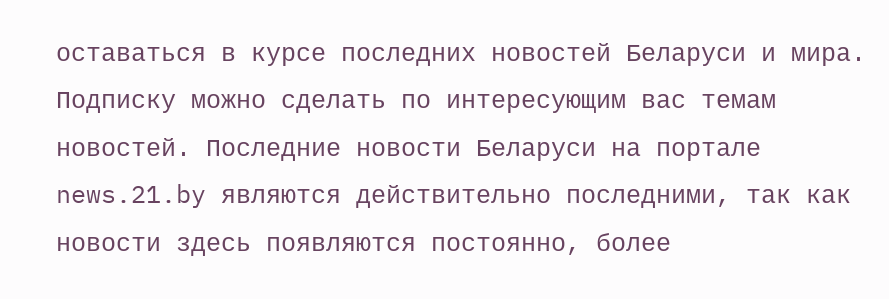оставаться в курсе последних новостей Беларуси и мира. Подписку можно сделать по интересующим вас темам новостей. Последние новости Беларуси на портале news.21.by являются действительно последними, так как новости здесь появляются постоянно, более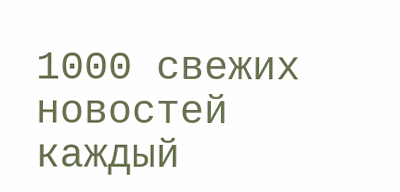1000 свежих новостей каждый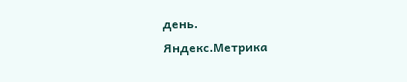день.
Яндекс.Метрика